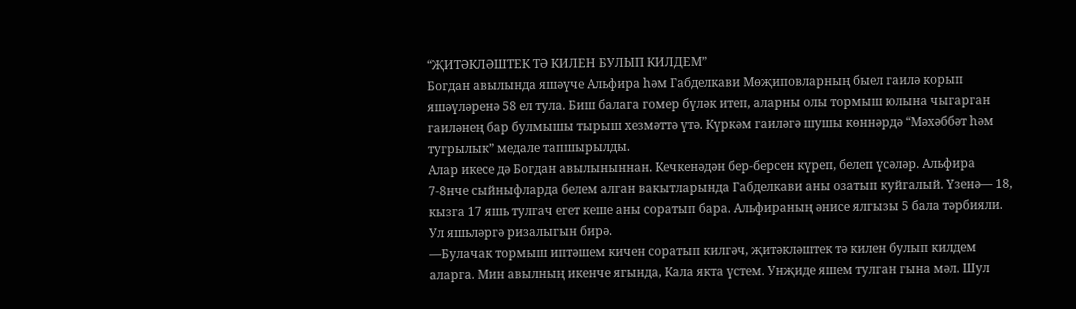“ҖИТӘКЛӘШТЕК ТӘ КИЛЕН БУЛЫП КИЛДЕМ”
Богдан авылында яшәүче Альфира һәм Габделкави Мөҗиповларның быел гаилә корып яшәүләренә 58 ел тула. Биш балага гомер бүләк итеп, аларны олы тормыш юлына чыгарган гаиләнең бар булмышы тырыш хезмәттә үтә. Күркәм гаиләгә шушы көннәрдә “Мәхәббәт һәм тугрылык” медале тапшырылды.
Алар икесе дә Богдан авылыныннан. Кечкенәдән бер-берсен күреп, белеп үсәләр. Альфира 7-8нче сыйныфларда белем алган вакытларында Габделкави аны озатып куйгалый. Үзенә— 18, кызга 17 яшь тулгач егет кеше аны соратып бара. Альфираның әнисе ялгызы 5 бала тәрбияли. Ул яшьләргә ризалыгын бирә.
—Булачак тормыш иптәшем кичен соратып килгәч, җитәкләштек тә килен булып килдем аларга. Мин авылның икенче ягында, Кала якта үстем. Унҗиде яшем тулган гына мәл. Шул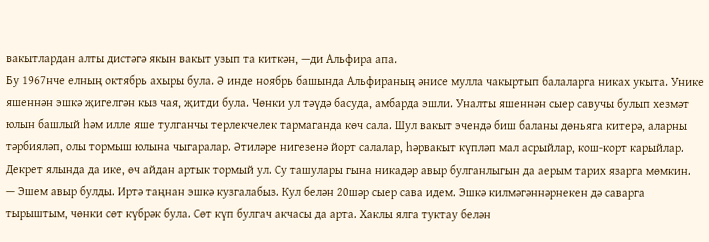вакытлардан алты дистәгә якын вакыт узып та киткән, —ди Альфира апа.
Бу 1967нче елның октябрь ахыры була. Ә инде ноябрь башында Альфираның әнисе мулла чакыртып балаларга никах укыта. Унике яшеннән эшкә җигелгән кыз чая, җитди була. Чөнки ул тәүдә басуда, амбарда эшли. Уналты яшеннән сыер савучы булып хезмәт юлын башлый һәм илле яше тулганчы терлекчелек тармаганда көч сала. Шул вакыт эчендә биш баланы дөньяга китерә, аларны тәрбияләп, олы тормыш юлына чыгаралар. Әтиләре нигезенә йорт салалар, һәрвакыт күпләп мал асрыйлар, кош-корт карыйлар. Декрет ялында да ике, өч айдан артык тормый ул. Су ташулары гына никадәр авыр булганлыгын да аерым тарих язарга мөмкин.
— Эшем авыр булды. Иртә таңнан эшкә кузгалабыз. Кул белән 20шәр сыер сава идем. Эшкә килмәгәннәрнекен дә саварга тырыштым, чөнки сөт күбрәк була. Сөт күп булгач акчасы да арта. Хаклы ялга туктау белән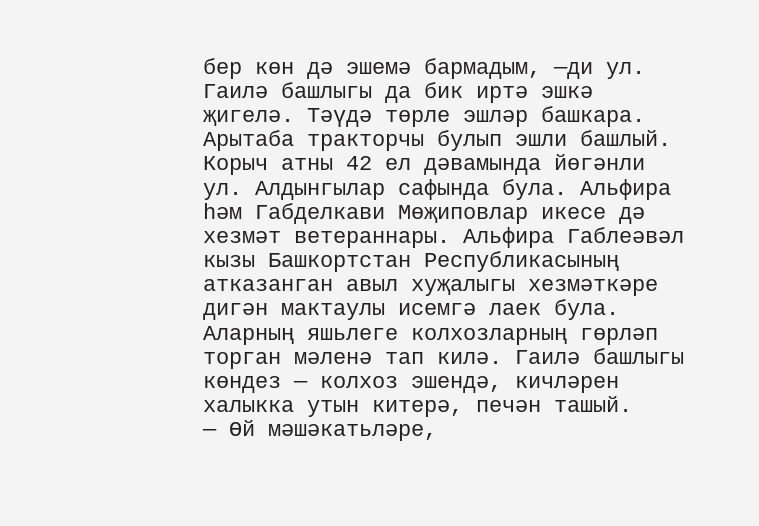бер көн дә эшемә бармадым, —ди ул.
Гаилә башлыгы да бик иртә эшкә җигелә. Тәүдә төрле эшләр башкара. Арытаба тракторчы булып эшли башлый. Корыч атны 42 ел дәвамында йөгәнли ул. Алдынгылар сафында була. Альфира һәм Габделкави Мөҗиповлар икесе дә хезмәт ветераннары. Альфира Габлеәвәл кызы Башкортстан Республикасының атказанган авыл хуҗалыгы хезмәткәре дигән мактаулы исемгә лаек була.
Аларның яшьлеге колхозларның гөрләп торган мәленә тап килә. Гаилә башлыгы көндез — колхоз эшендә, кичләрен халыкка утын китерә, печән ташый.
— Өй мәшәкатьләре,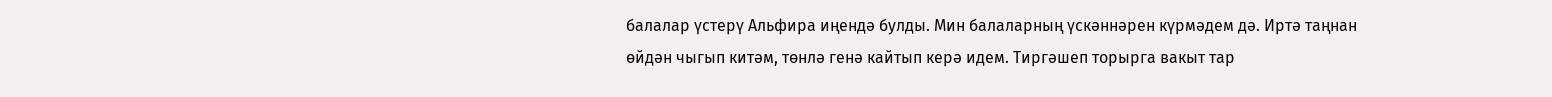балалар үстерү Альфира иңендә булды. Мин балаларның үскәннәрен күрмәдем дә. Иртә таңнан өйдән чыгып китәм, төнлә генә кайтып керә идем. Тиргәшеп торырга вакыт тар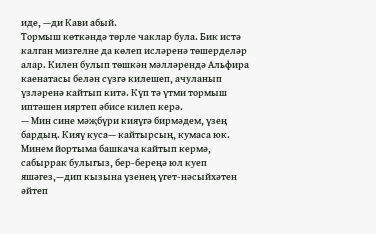иде, —ди Кави абый.
Тормыш көткәндә төрле чаклар була. Бик истә калган мизгелне да көлеп исләренә төшерделәр алар. Килен булып төшкән мәлләрендә Альфира каенатасы белән сүзгә килешеп, ачуланып үзләренә кайтып китә. Күп тә үтми тормыш иптәшен ияртеп әбисе килеп керә.
— Мин сине мәҗбүри кияүгә бирмәдем, үзең бардың. Кияү куса— кайтырсың, кумаса юк. Минем йортыма башкача кайтып кермә, сабыррак булыгыз, бер-береңә юл куеп яшәгез,—дип кызына үзенең үгет-нәсыйхәтен әйтеп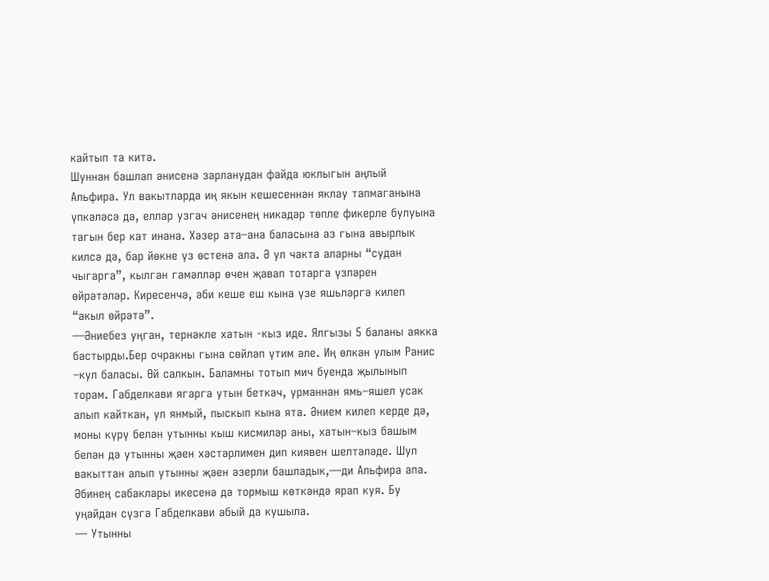кайтып та китә.
Шуннан башлап әнисенә зарланудан файда юклыгын аңлый Альфира. Ул вакытларда иң якын кешесеннән яклау тапмаганына үпкәләсә дә, еллар узгач әнисенең никадәр төпле фикерле булуына тагын бер кат инана. Хәзер ата–ана баласына аз гына авырлык килсә дә, бар йөкне үз өстенә ала. Ә ул чакта аларны “судан чыгарга”, кылган гамәлләр өчен җавап тотарга үзләрен өйрәтәләр. Киресенчә, әби кеше еш кына үзе яшьләргә килеп “акыл өйрәтә”.
—Әниебез уңган, тернәкле хатын -кыз иде. Ялгызы 5 баланы аякка бастырды.Бер очракны гына сөйләп үтим әле. Иң өлкән улым Ранис –кул баласы. Өй салкын. Баламны тотып мич буенда җылынып торам. Габделкави ягарга утын беткәч, урманнан ямь–яшел усак алып кайткан, ул янмый, пыскып кына ята. Әнием килеп керде дә, моны күрү белән утынны кыш кисмиләр аны, хатын–кыз башым белән дә утынны җәен хәстәрлимен дип киявен шелтәләде. Шул вакыттан алып утынны җәен әзерли башладык,—ди Альфира апа.
Әбинең сабаклары икесенә дә тормыш көткәндә ярап куя. Бу уңайдан сүзгә Габделкави абый да кушыла.
— Утынны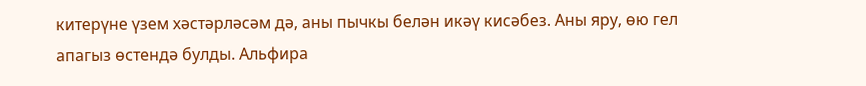китерүне үзем хәстәрләсәм дә, аны пычкы белән икәү кисәбез. Аны яру, өю гел апагыз өстендә булды. Альфира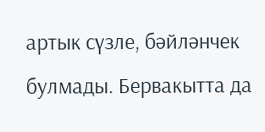артык сүзле, бәйләнчек булмады. Бервакытта да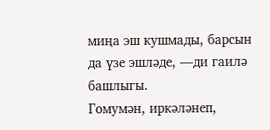миңа эш кушмады, барсын да үзе эшләде, —ди гаилә башлыгы.
Гомумән, иркәләнеп,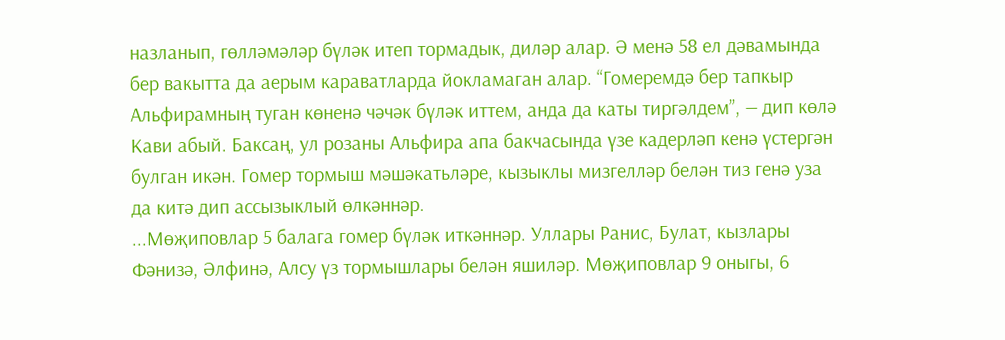назланып, гөлләмәләр бүләк итеп тормадык, диләр алар. Ә менә 58 ел дәвамында бер вакытта да аерым караватларда йокламаган алар. “Гомеремдә бер тапкыр Альфирамның туган көненә чәчәк бүләк иттем, анда да каты тиргәлдем”, — дип көлә Кави абый. Баксаң, ул розаны Альфира апа бакчасында үзе кадерләп кенә үстергән булган икән. Гомер тормыш мәшәкатьләре, кызыклы мизгелләр белән тиз генә уза да китә дип ассызыклый өлкәннәр.
...Мөҗиповлар 5 балага гомер бүләк иткәннәр. Уллары Ранис, Булат, кызлары Фәнизә, Әлфинә, Алсу үз тормышлары белән яшиләр. Мөҗиповлар 9 оныгы, 6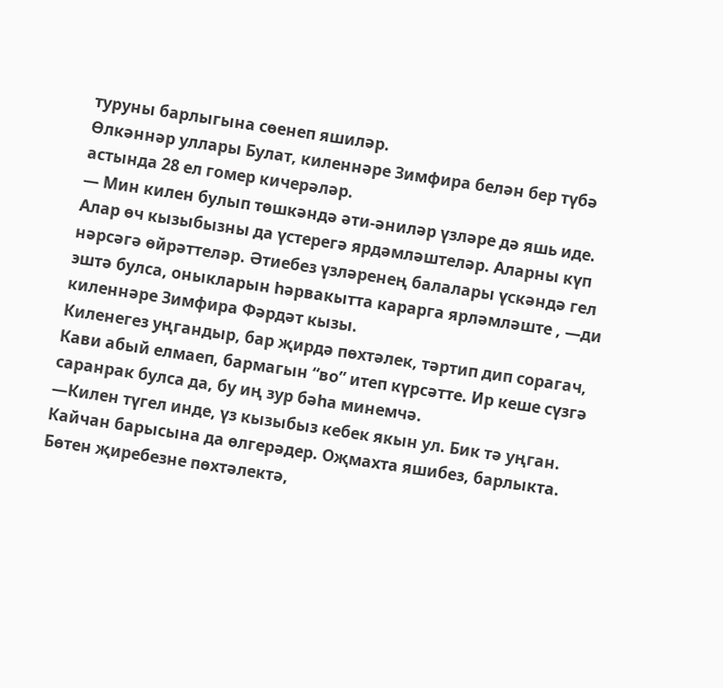туруны барлыгына сөенеп яшиләр.
Өлкәннәр уллары Булат, киленнәре Зимфира белән бер түбә астында 28 ел гомер кичерәләр.
— Мин килен булып төшкәндә әти-әниләр үзләре дә яшь иде. Алар өч кызыбызны да үстерегә ярдәмләштеләр. Аларны күп нәрсәгә өйрәттеләр. Әтиебез үзләренең балалары үскәндә гел эштә булса, оныкларын һәрвакытта карарга ярләмләште , —ди киленнәре Зимфира Фәрдәт кызы.
Киленегез уңгандыр, бар җирдә пөхтәлек, тәртип дип сорагач, Кави абый елмаеп, бармагын “во” итеп күрсәтте. Ир кеше сүзгә саранрак булса да, бу иң зур бәһа минемчә.
—Килен түгел инде, үз кызыбыз кебек якын ул. Бик тә уңган. Кайчан барысына да өлгерәдер. Оҗмахта яшибез, барлыкта. Бөтен җиребезне пөхтәлектә,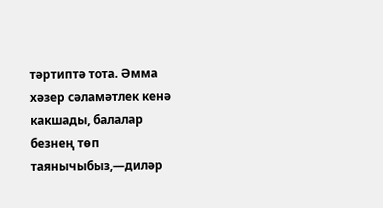тәртиптә тота. Әмма хәзер сәламәтлек кенә какшады, балалар безнең төп таянычыбыз,—диләр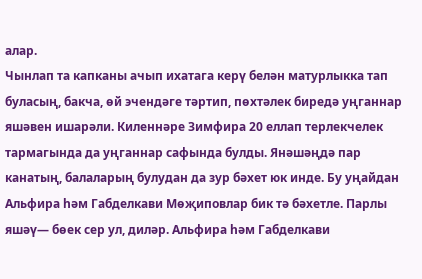алар.
Чынлап та капканы ачып ихатага керү белән матурлыкка тап буласың, бакча, өй эчендәге тәртип, пөхтәлек биредә уңганнар яшәвен ишарәли. Киленнәре Зимфира 20 еллап терлекчелек тармагында да уңганнар сафында булды. Янәшәңдә пар канатың, балаларың булудан да зур бәхет юк инде. Бу уңайдан Альфира һәм Габделкави Мөҗиповлар бик тә бәхетле. Парлы яшәү— бөек сер ул, диләр. Альфира һәм Габделкави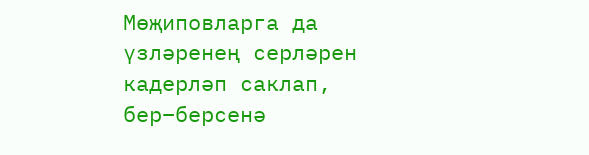Мөҗиповларга да үзләренең серләрен кадерләп саклап, бер–берсенә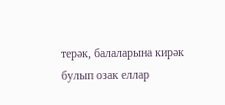терәк, балаларына кирәк булып озак еллар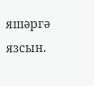яшәргә язсын.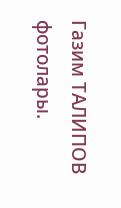Газим ТАЛИПОВ фотолары.